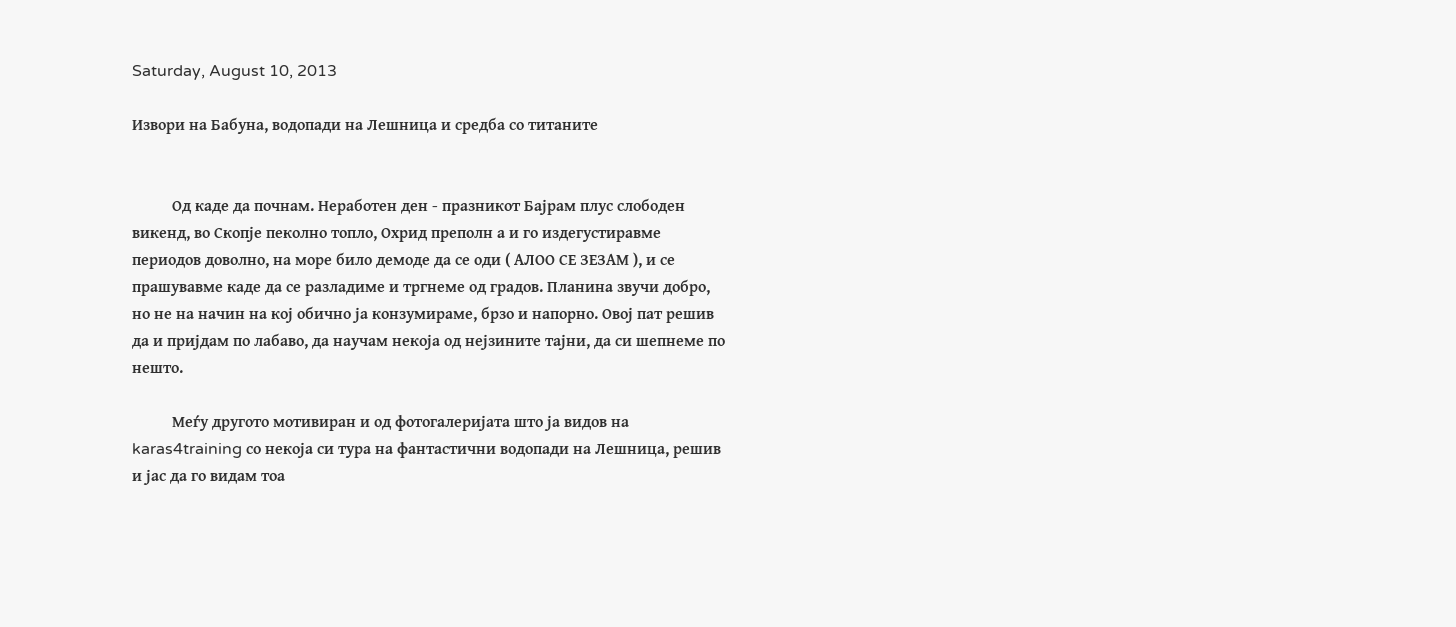Saturday, August 10, 2013

Извори на Бабуна, водопади на Лешница и средба со титаните


          Од каде да почнам. Неработен ден - празникот Бајрам плус слободен викенд, во Скопје пеколно топло, Охрид преполн а и го издегустиравме периодов доволно, на море било демоде да се оди ( АЛОО СЕ ЗЕЗАМ ), и се прашувавме каде да се разладиме и тргнеме од градов. Планина звучи добро, но не на начин на кој обично ја конзумираме, брзо и напорно. Овој пат решив да и пријдам по лабаво, да научам некоја од нејзините тајни, да си шепнеме по нешто.

          Меѓу другото мотивиран и од фотогалеријата што ја видов на karas4training со некоја си тура на фантастични водопади на Лешница, решив и јас да го видам тоа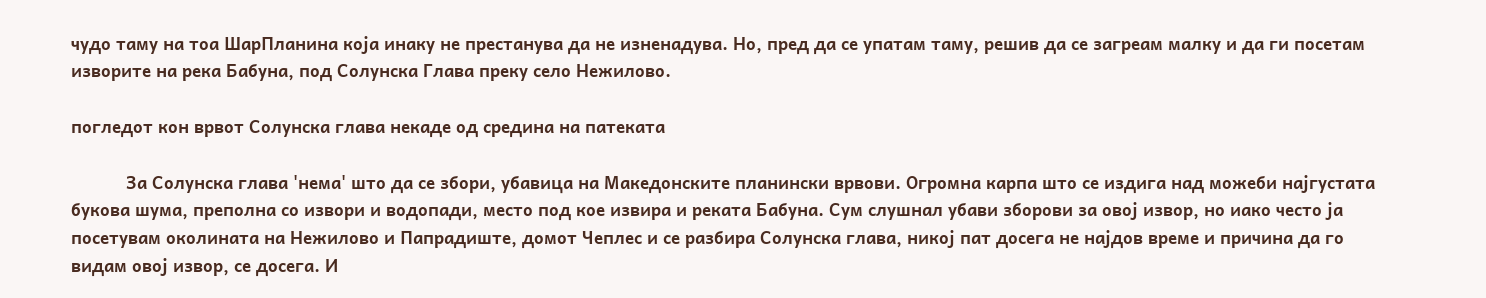чудо таму на тоа ШарПланина која инаку не престанува да не изненадува. Но, пред да се упатам таму, решив да се загреам малку и да ги посетам изворите на река Бабуна, под Солунска Глава преку село Нежилово.

погледот кон врвот Солунска глава некаде од средина на патеката

           За Солунска глава 'нема' што да се збори, убавица на Македонските планински врвови. Огромна карпа што се издига над можеби најгустата букова шума, преполна со извори и водопади, место под кое извира и реката Бабуна. Сум слушнал убави зборови за овој извор, но иако често ја посетувам околината на Нежилово и Папрадиште, домот Чеплес и се разбира Солунска глава, никој пат досега не најдов време и причина да го видам овој извор, се досега. И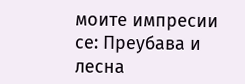моите импресии се: Преубава и лесна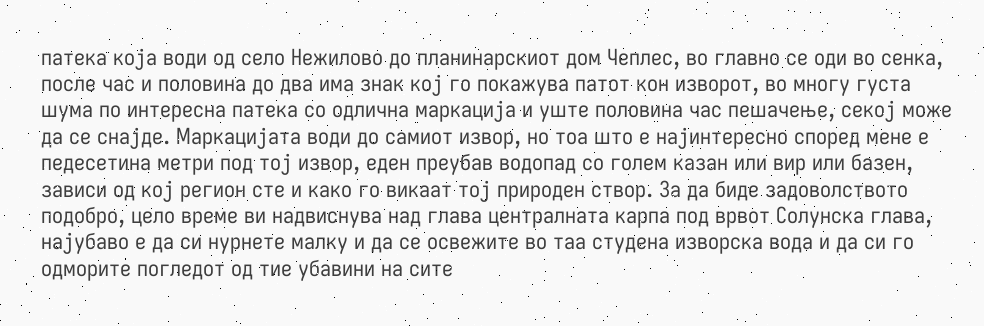патека која води од село Нежилово до планинарскиот дом Чеплес, во главно се оди во сенка, после час и половина до два има знак кој го покажува патот кон изворот, во многу густа шума по интересна патека со одлична маркација и уште половина час пешачење, секој може да се снајде. Маркацијата води до самиот извор, но тоа што е најинтересно според мене е педесетина метри под тој извор, еден преубав водопад со голем казан или вир или базен, зависи од кој регион сте и како го викаат тој природен створ. За да биде задоволството подобро, цело време ви надвиснува над глава централната карпа под врвот Солунска глава, најубаво е да си нурнете малку и да се освежите во таа студена изворска вода и да си го одморите погледот од тие убавини на сите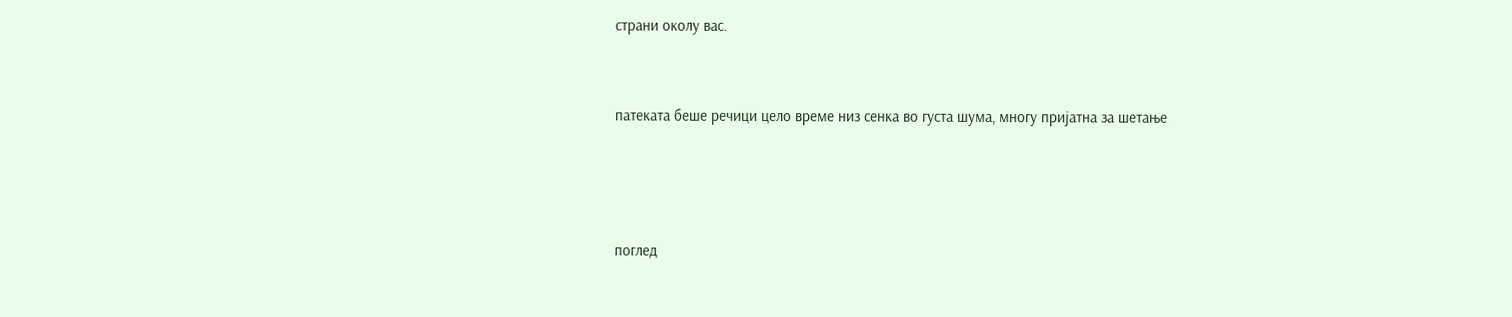страни околу вас.



патеката беше речици цело време низ сенка во густа шума, многу пријатна за шетање





поглед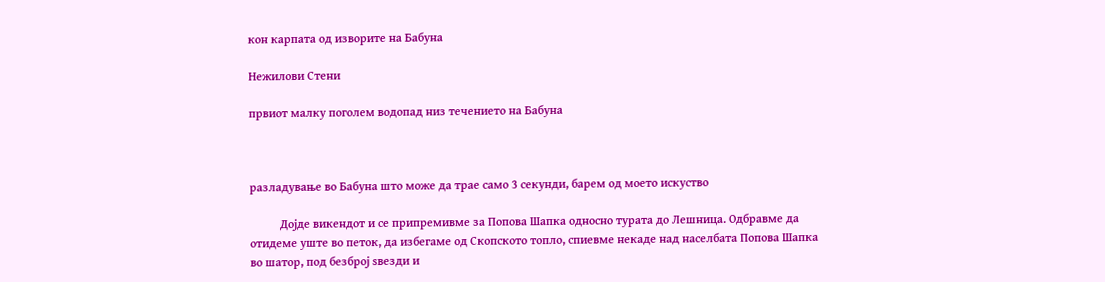кон карпата од изворите на Бабуна

Нежилови Стени

првиот малку поголем водопад низ течението на Бабуна



разладување во Бабуна што може да трае само 3 секунди, барем од моето искуство

          Дојде викендот и се припремивме за Попова Шапка односно турата до Лешница. Одбравме да отидеме уште во петок, да избегаме од Скопското топло, спиевме некаде над населбата Попова Шапка во шатор, под безброј ѕвезди и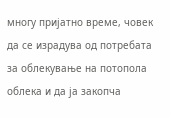многу пријатно време, човек да се израдува од потребата за облекување на потопола облека и да ја закопча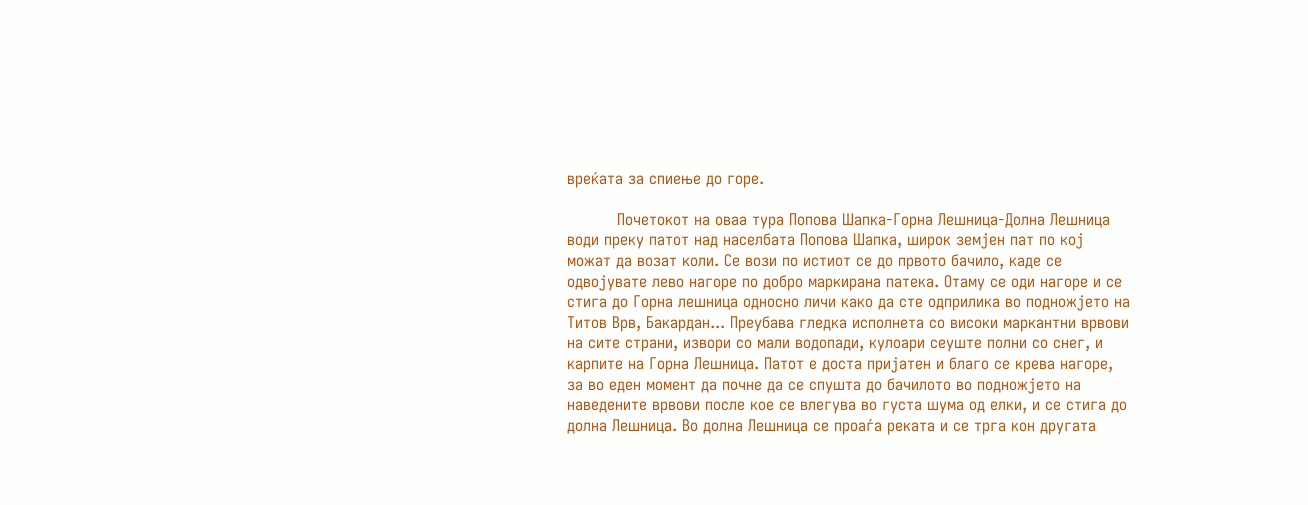вреќата за спиење до горе.

          Почетокот на оваа тура Попова Шапка-Горна Лешница-Долна Лешница води преку патот над населбата Попова Шапка, широк земјен пат по кој можат да возат коли. Се вози по истиот се до првото бачило, каде се одвојувате лево нагоре по добро маркирана патека. Отаму се оди нагоре и се стига до Горна лешница односно личи како да сте одприлика во подножјето на Титов Врв, Бакардан... Преубава гледка исполнета со високи маркантни врвови на сите страни, извори со мали водопади, кулоари сеуште полни со снег, и карпите на Горна Лешница. Патот е доста пријатен и благо се крева нагоре, за во еден момент да почне да се спушта до бачилото во подножјето на наведените врвови после кое се влегува во густа шума од елки, и се стига до долна Лешница. Во долна Лешница се проаѓа реката и се трга кон другата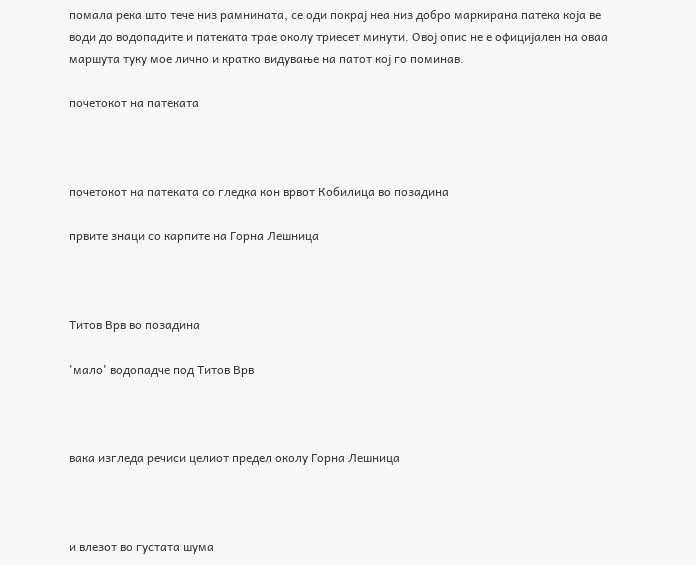помала река што тече низ рамнината, се оди покрај неа низ добро маркирана патека која ве води до водопадите и патеката трае околу триесет минути. Овој опис не е официјален на оваа маршута туку мое лично и кратко видување на патот кој го поминав.

почетокот на патеката



почетокот на патеката со гледка кон врвот Кобилица во позадина

првите знаци со карпите на Горна Лешница



Титов Врв во позадина

'мало' водопадче под Титов Врв



вака изгледа речиси целиот предел околу Горна Лешница



и влезот во густата шума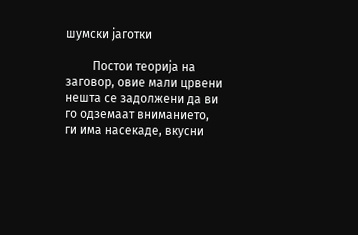шумски јаготки

         Постои теорија на заговор, овие мали црвени нешта се задолжени да ви го одземаат вниманието, ги има насекаде, вкусни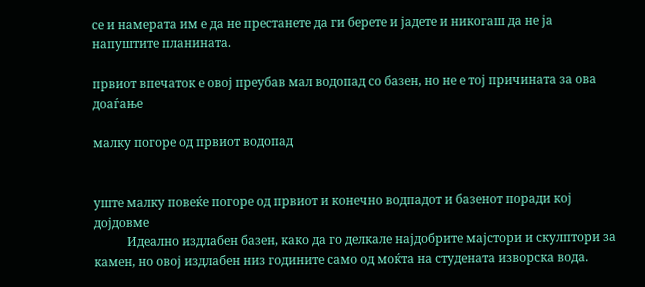се и намерата им е да не престанете да ги берете и јадете и никогаш да не ја напуштите планината.

првиот впечаток е овој преубав мал водопад со базен, но не е тој причината за ова доаѓање

малку погоре од првиот водопад


уште малку повеќе погоре од првиот и конечно водпадот и базенот поради кој дојдовме
           Идеално издлабен базен, како да го делкале најдобрите мајстори и скулптори за камен, но овој издлабен низ годините само од моќта на студената изворска вода.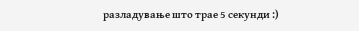разладување што трае 5 секунди :)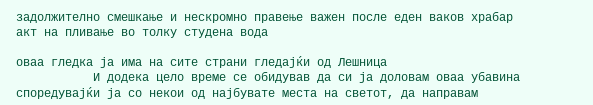задолжително смешкање и нескромно правење важен после еден ваков храбар акт на пливање во толку студена вода

оваа гледка ја има на сите страни гледајќи од Лешница
           И додека цело време се обидував да си ја доловам оваа убавина споредувајќи ја со некои од најбувате места на светот, да направам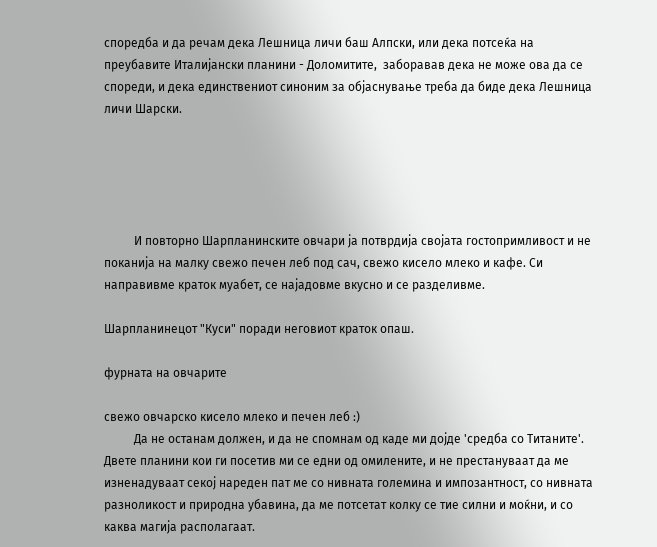споредба и да речам дека Лешница личи баш Алпски, или дека потсеќа на преубавите Италијански планини - Доломитите,  заборавав дека не може ова да се спореди, и дека единствениот синоним за објаснување треба да биде дека Лешница личи Шарски.





          И повторно Шарпланинските овчари ја потврдија својата гостопримливост и не поканија на малку свежо печен леб под сач, свежо кисело млеко и кафе. Си направивме краток муабет, се најадовме вкусно и се разделивме.

Шарпланинецот "Куси" поради неговиот краток опаш.

фурната на овчарите

свежо овчарско кисело млеко и печен леб :)
          Да не останам должен, и да не спомнам од каде ми дојде 'средба со Титаните'. Двете планини кои ги посетив ми се едни од омилените, и не престануваат да ме изненадуваат секој нареден пат ме со нивната големина и импозантност, со нивната разноликост и природна убавина, да ме потсетат колку се тие силни и моќни, и со каква магија располагаат.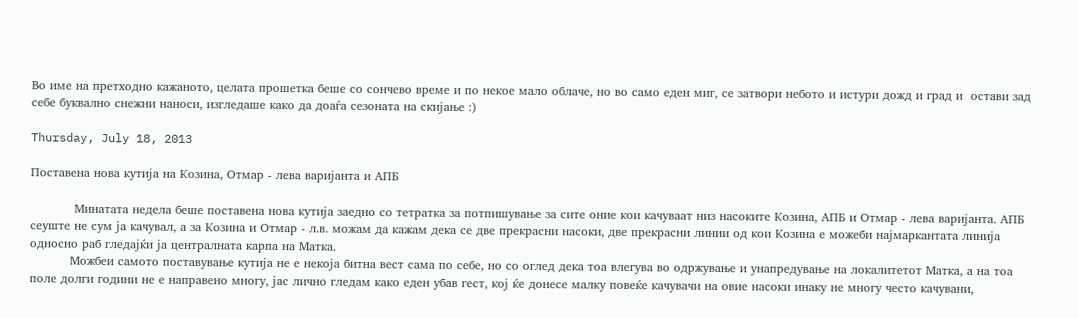Во име на претходно кажаното, целата прошетка беше со сончево време и по некое мало облаче, но во само еден миг, се затвори небото и истури дожд и град и  остави зад себе буквално снежни наноси, изгледаше како да доаѓа сезоната на скијање :)

Thursday, July 18, 2013

Поставена нова кутија на Козина, Отмар - лева варијанта и АПБ

           Минатата недела беше поставена нова кутија заедно со тетратка за потпишување за сите оние кои качуваат низ насоките Козина, АПБ и Отмар - лева варијанта. АПБ сеуште не сум ја качувал, а за Козина и Отмар - л.в. можам да кажам дека се две прекрасни насоки, две прекрасни линии од кои Козина е можеби најмаркантата линија односно раб гледајќи ја централната карпа на Матка.
          Можбеи самото поставување кутија не е некоја битна вест сама по себе, но со оглед дека тоа влегува во одржување и унапредување на локалитетот Матка, а на тоа поле долги години не е направено многу, јас лично гледам како еден убав гест, кој ќе донесе малку повеќе качувачи на овие насоки инаку не многу често качувани,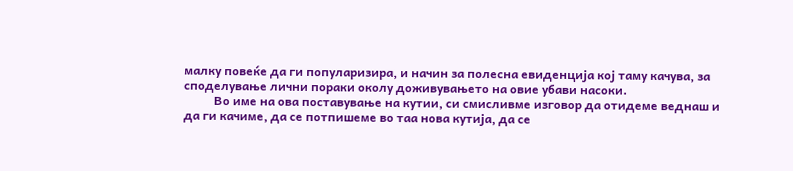малку повеќе да ги популаризира, и начин за полесна евиденција кој таму качува, за споделување лични пораки околу доживувањето на овие убави насоки.
          Во име на ова поставување на кутии, си смисливме изговор да отидеме веднаш и да ги качиме, да се потпишеме во таа нова кутија, да се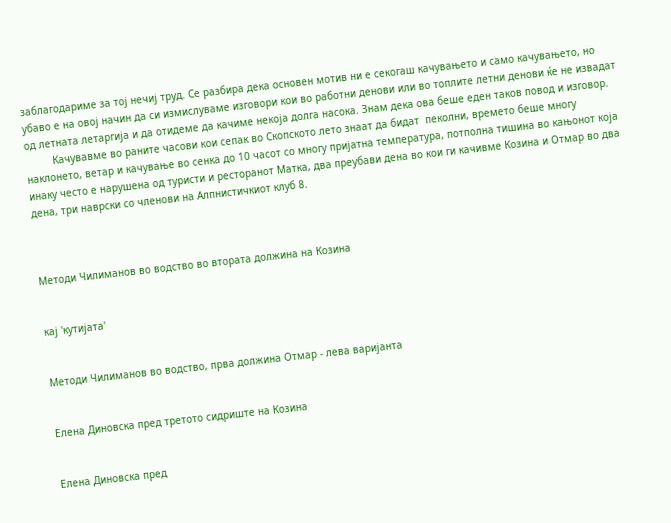заблагодариме за тој нечиј труд. Се разбира дека основен мотив ни е секогаш качувањето и само качувањето, но убаво е на овој начин да си измислуваме изговори кои во работни денови или во топлите летни денови ќе не извадат од летната летаргија и да отидеме да качиме некоја долга насока. Знам дека ова беше еден таков повод и изговор.
         Качувавме во раните часови кои сепак во Скопското лето знаат да бидат  пеколни, времето беше многу наклонето, ветар и качување во сенка до 10 часот со многу пријатна температура, потполна тишина во кањонот која инаку често е нарушена од туристи и ресторанот Матка, два преубави дена во кои ги качивме Козина и Отмар во два дена, три наврски со членови на Алпнистичкиот клуб 8.



Методи Чилиманов во водство во втората должина на Козина


кај 'кутијата'


Методи Чилиманов во водство, прва должина Отмар - лева варијанта


Елена Диновска пред третото сидриште на Козина


Елена Диновска пред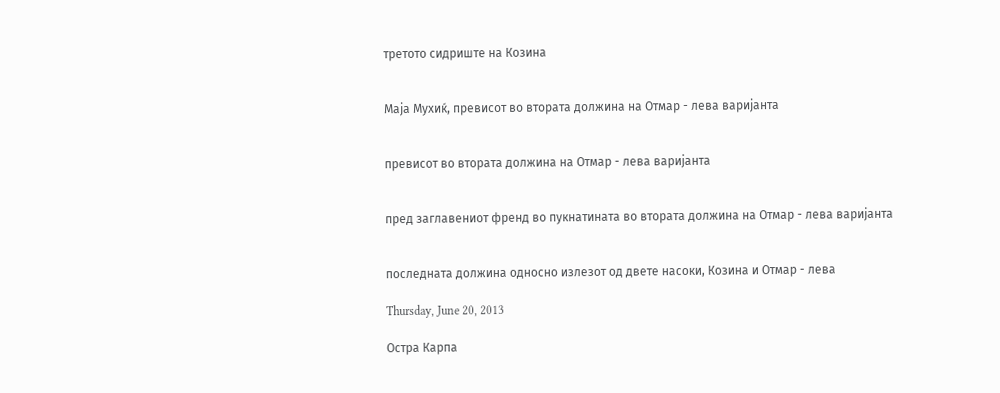третото сидриште на Козина


Маја Мухиќ, превисот во втората должина на Отмар - лева варијанта


превисот во втората должина на Отмар - лева варијанта


пред заглавениот френд во пукнатината во втората должина на Отмар - лева варијанта


последната должина односно излезот од двете насоки, Козина и Отмар - лева

Thursday, June 20, 2013

Остра Карпа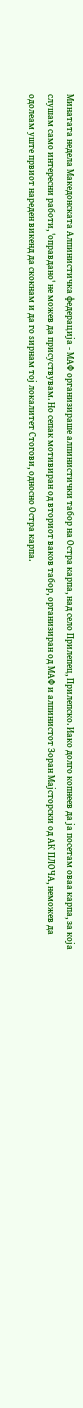Минатата недела Македонската Алпинистичка федерација - МАФ организираше алпинистички табор на Остра карпа, над село Прилепец, Прилепско. Иако долго копнеев да ја посетам оваа карпа, за која слушам само интересни работи, 'оправдано' не можев да присуствувам. Но сепак мотивиран од вториот ваков табор, организиран од МАФ и алпинистот Зоран Мајсторски од АК ПЛОЧА, неможев да одолеам уште првиот нареден викенд да скокнам и да го ѕирнам тој локалитет Стогови, односно Остра карпа.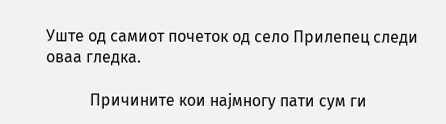Уште од самиот почеток од село Прилепец следи оваа гледка.

           Причините кои најмногу пати сум ги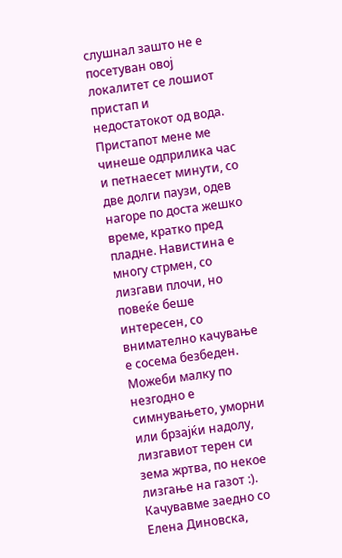слушнал зашто не е посетуван овој локалитет се лошиот пристап и недостатокот од вода. Пристапот мене ме чинеше одприлика час и петнаесет минути, со две долги паузи, одев нагоре по доста жешко време, кратко пред пладне. Навистина е многу стрмен, со лизгави плочи, но повеќе беше интересен, со внимателно качување е сосема безбеден. Можеби малку по незгодно е симнувањето, уморни или брзајќи надолу, лизгавиот терен си зема жртва, по некое лизгање на газот :). Качувавме заедно со Елена Диновска,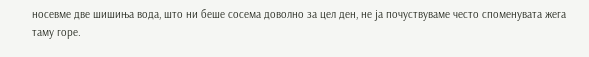носевме две шишиња вода, што ни беше сосема доволно за цел ден, не ја почуствуваме често споменувата жега таму горе.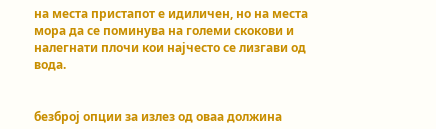на места пристапот е идиличен, но на места мора да се поминува на големи скокови и налегнати плочи кои најчесто се лизгави од вода.


безброј опции за излез од оваа должина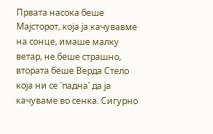Првата насока беше Мајсторот, која ја качувавме на сонце, имаше малку ветар, не беше страшно, втората беше Верда Стело која ни се 'падна' да ја качуваме во сенка. Сигурно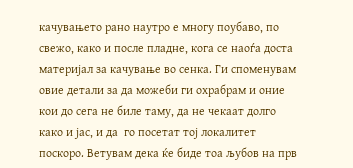качувањето рано наутро е многу поубаво, по свежо, како и после пладне, кога се наоѓа доста материјал за качување во сенка. Ги споменувам овие детали за да можеби ги охрабрам и оние кои до сега не биле таму, да не чекаат долго како и јас, и да  го посетат тој локалитет поскоро. Ветувам дека ќе биде тоа љубов на прв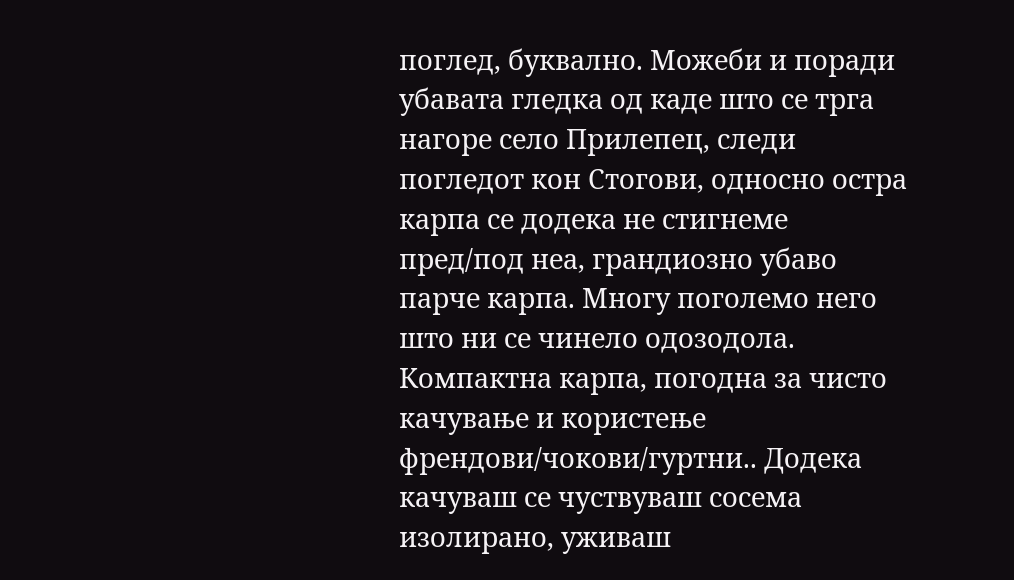поглед, буквално. Можеби и поради убавата гледка од каде што се трга нагоре село Прилепец, следи погледот кон Стогови, односно остра карпа се додека не стигнеме пред/под неа, грандиозно убаво парче карпа. Многу поголемо него што ни се чинело одозодола.  Компактна карпа, погодна за чисто качување и користење френдови/чокови/гуртни.. Додека качуваш се чуствуваш сосема изолирано, уживаш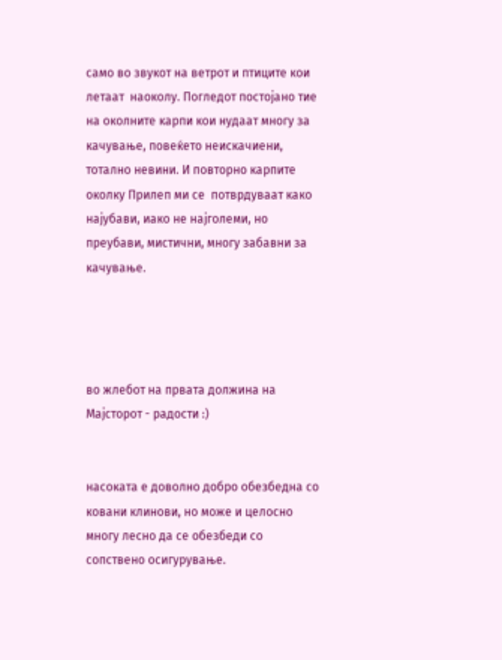само во звукот на ветрот и птиците кои летаат  наоколу. Погледот постојано тие на околните карпи кои нудаат многу за качување, повеќето неискачиени, тотално невини. И повторно карпите околку Прилеп ми се  потврдуваат како најубави, иако не најголеми, но преубави, мистични, многу забавни за качување.




во жлебот на првата должина на Мајсторот - радости :)


насоката е доволно добро обезбедна со ковани клинови, но може и целосно многу лесно да се обезбеди со сопствено осигурување.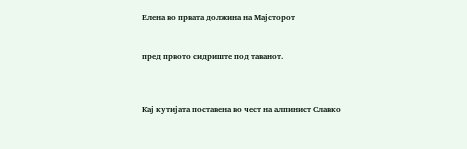Елена во првата должина на Мајсторот


пред првото сидриште под таванот.



Кај кутијата поставена во чест на алпинист Славко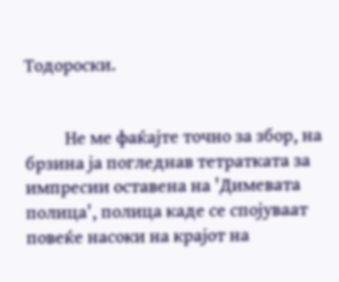Тодороски.


          Не ме фаќајте точно за збор, на брзина ја погледнав тетратката за импресии оставена на 'Димевата полица', полица каде се спојуваат повеќе насоки на крајот на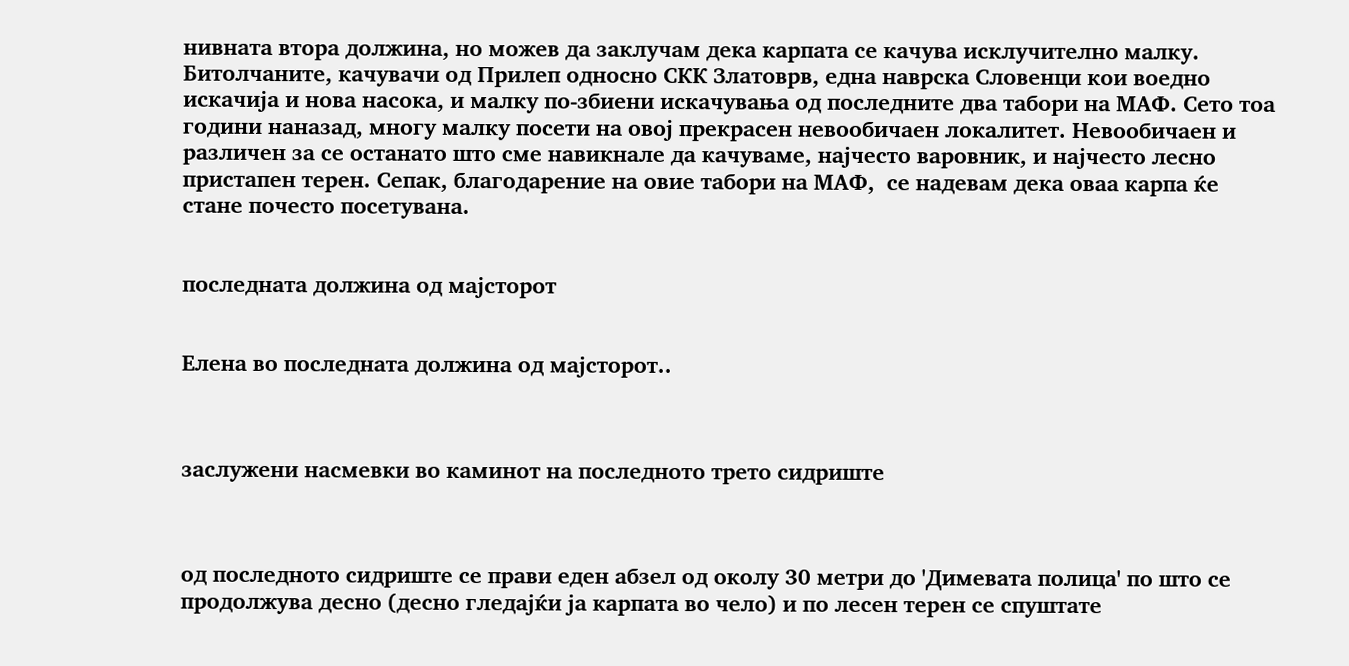нивната втора должина, но можев да заклучам дека карпата се качува исклучително малку. Битолчаните, качувачи од Прилеп односно СКК Златоврв, една наврска Словенци кои воедно искачија и нова насока, и малку по-збиени искачувања од последните два табори на МАФ. Сето тоа години наназад, многу малку посети на овој прекрасен невообичаен локалитет. Невообичаен и различен за се останато што сме навикнале да качуваме, најчесто варовник, и најчесто лесно пристапен терен. Сепак, благодарение на овие табори на МАФ,  се надевам дека оваа карпа ќе стане почесто посетувана.


последната должина од мајсторот


Елена во последната должина од мајсторот..



заслужени насмевки во каминот на последното трето сидриште



од последното сидриште се прави еден абзел од околу 30 метри до 'Димевата полица' по што се продолжува десно (десно гледајќи ја карпата во чело) и по лесен терен се спуштате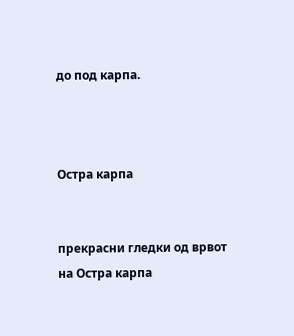до под карпа.



Остра карпа


прекрасни гледки од врвот на Остра карпа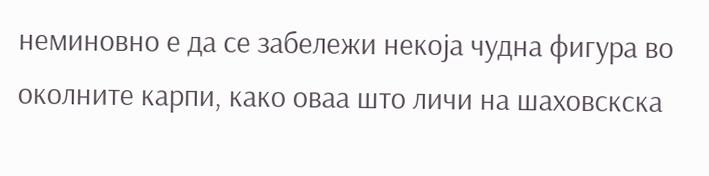неминовно е да се забележи некоја чудна фигура во околните карпи, како оваа што личи на шаховскска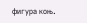фигура коњ.